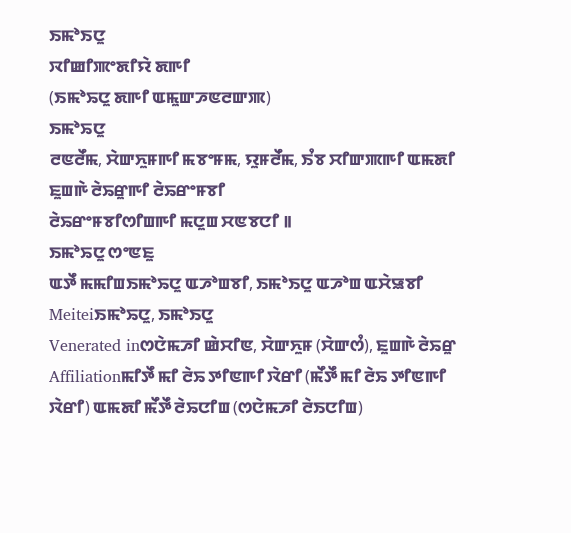ꯏꯃꯣꯏꯅꯨ
ꯋꯤꯀꯤꯄꯦꯗꯤꯌꯥ ꯗꯒꯤ
(ꯏꯃꯣꯢꯅꯨ ꯗꯒꯤ ꯑꯃꯨꯛꯍꯟꯂꯛꯄ)
ꯏꯃꯣꯢꯅꯨ
ꯂꯟꯂꯩꯃ, ꯆꯥꯛꯈꯨꯝꯒꯤ ꯃꯕꯦꯝꯃ, ꯌꯨꯝꯂꯩꯃ, ꯏꯪꯕ ꯆꯤꯛꯄꯒꯤ ꯑꯃꯗꯤ ꯐꯨꯡꯒꯥ ꯂꯥꯢꯔꯨꯒꯤ ꯂꯥꯢꯔꯦꯝꯕꯤ
ꯂꯥꯢꯔꯦꯝꯕꯤꯁꯤꯡꯒꯤ ꯃꯅꯨꯡ ꯆꯟꯕꯅꯤ ꯫
ꯏꯃꯣꯢꯅꯨ ꯁꯦꯟꯐꯨ
ꯑꯇꯩ ꯃꯃꯤꯡꯏꯃꯣꯢꯅꯨ ꯑꯍꯣꯡꯕꯤ, ꯏꯃꯣꯏꯅꯨ ꯑꯍꯣꯡ ꯑꯆꯥꯎꯕꯤ
Meiteiꯏꯃꯣꯢꯅꯨ, ꯏꯃꯣꯏꯅꯨ
Venerated inꯁꯅꯥꯃꯍꯤ ꯀꯥꯆꯤꯟ, ꯆꯥꯛꯈꯨꯝ (ꯆꯥꯛꯁꯪ), ꯐꯨꯡꯒꯥ ꯂꯥꯢꯔꯨ
Affiliationꯃꯤꯇꯩ ꯃꯤ ꯂꯥꯢ ꯇꯤꯟꯒꯤ ꯋꯥꯔꯤ (ꯃꯩꯇꯩ ꯃꯤ ꯂꯥꯢ ꯇꯤꯟꯒꯤ ꯋꯥꯔꯤ) ꯑꯃꯗꯤ ꯃꯩꯇꯩ ꯂꯥꯢꯅꯤꯡ (ꯁꯅꯥꯃꯍꯤ ꯂꯥꯏꯅꯤꯡ)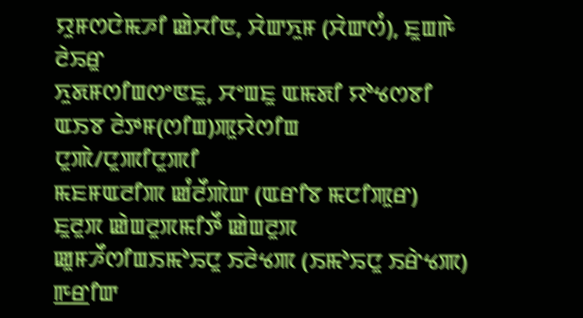ꯌꯨꯝꯁꯅꯥꯃꯍꯤ ꯀꯥꯆꯤꯟ, ꯆꯥꯛꯈꯨꯝ (ꯆꯥꯛꯁꯪ), ꯐꯨꯡꯒꯥ ꯂꯥꯢꯔꯨ
ꯈꯨꯗꯝꯁꯤꯡꯁꯦꯟꯐꯨ, ꯆꯦꯡꯐꯨ ꯑꯃꯗꯤ ꯌꯣꯠꯁꯕꯤ
ꯑꯏꯕ ꯂꯥꯇꯝ(ꯁꯤꯡ)ꯄꯨꯌꯥꯁꯤꯡ
ꯅꯨꯄꯥ/ꯅꯨꯄꯤꯅꯨꯄꯤ
ꯃꯐꯝꯑꯂꯤꯄ ꯀꯪꯂꯩꯄꯥꯛ (ꯑꯔꯤꯕ ꯃꯅꯤꯄꯨꯔ)
ꯐꯨꯂꯨꯞ ꯀꯥꯡꯂꯨꯞꯃꯤꯇꯩ ꯀꯥꯡꯂꯨꯞ
ꯀꯨꯝꯍꯩꯁꯤꯡꯏꯃꯣꯢꯅꯨ ꯏꯂꯥꯠꯄ (ꯏꯃꯣꯢꯅꯨ ꯏꯔꯥꯠꯄ)
ꯒ꯭ꯔꯤꯛ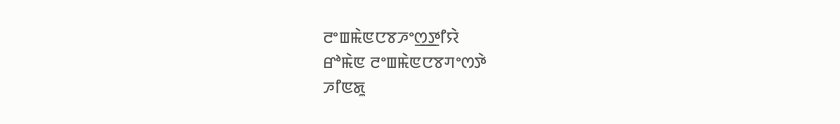ꯂꯦꯡꯃꯥꯟꯅꯕꯍꯦꯁ꯭ꯇꯤꯌꯥ
ꯔꯣꯃꯥꯟ ꯂꯦꯡꯃꯥꯟꯅꯕꯚꯦꯁꯇꯥ
ꯍꯤꯟꯗꯨ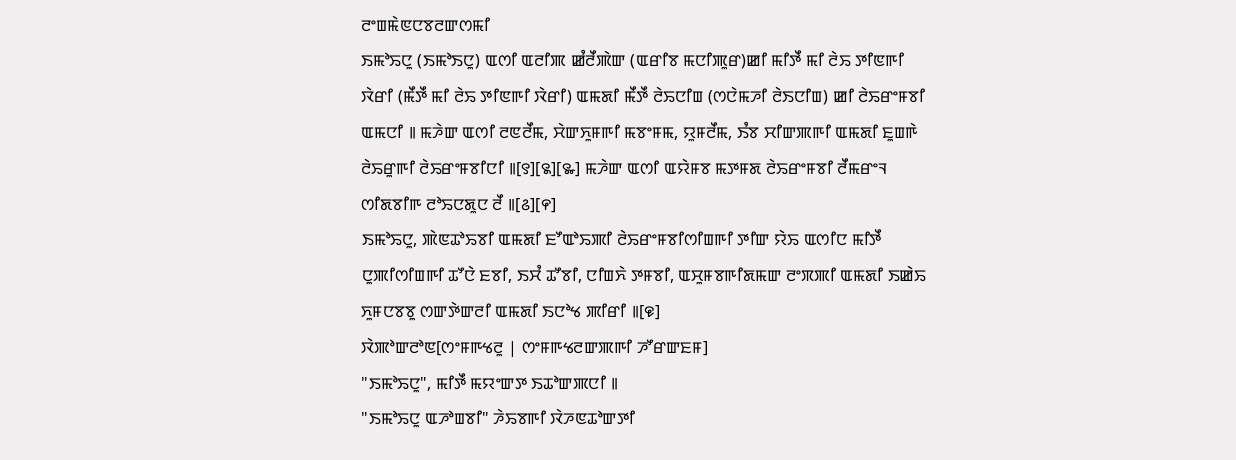ꯂꯦꯡꯃꯥꯟꯅꯕꯂꯛꯁꯃꯤ
ꯏꯃꯣꯢꯅꯨ (ꯏꯃꯣꯏꯅꯨ) ꯑꯁꯤ ꯑꯂꯤꯄ ꯀꯪꯂꯩꯄꯥꯛ (ꯑꯔꯤꯕ ꯃꯅꯤꯄꯨꯔ)ꯀꯤ ꯃꯤꯇꯩ ꯃꯤ ꯂꯥꯢ ꯇꯤꯟꯒꯤ ꯋꯥꯔꯤ (ꯃꯩꯇꯩ ꯃꯤ ꯂꯥꯢ ꯇꯤꯟꯒꯤ ꯋꯥꯔꯤ) ꯑꯃꯗꯤ ꯃꯩꯇꯩ ꯂꯥꯢꯅꯤꯡ (ꯁꯅꯥꯃꯍꯤ ꯂꯥꯏꯅꯤꯡ) ꯀꯤ ꯂꯥꯢꯔꯦꯝꯕꯤ ꯑꯃꯅꯤ ꯫ ꯃꯍꯥꯛ ꯑꯁꯤ ꯂꯟꯂꯩꯃ, ꯆꯥꯛꯈꯨꯝꯒꯤ ꯃꯕꯦꯝꯃ, ꯌꯨꯝꯂꯩꯃ, ꯏꯪꯕ ꯆꯤꯛꯄꯒꯤ ꯑꯃꯗꯤ ꯐꯨꯡꯒꯥ ꯂꯥꯢꯔꯨꯒꯤ ꯂꯥꯢꯔꯦꯝꯕꯤꯅꯤ ꯫[꯱][꯲][꯳] ꯃꯍꯥꯛ ꯑꯁꯤ ꯑꯌꯥꯝꯕ ꯃꯇꯝꯗ ꯂꯥꯢꯔꯦꯝꯕꯤ ꯂꯩꯃꯔꯦꯜ ꯁꯤꯗꯕꯤꯒ ꯂꯣꯢꯅꯗꯨꯅ ꯂꯩ ꯫[꯴][꯵]
ꯏꯃꯣꯢꯅꯨ, ꯄꯥꯟꯊꯣꯢꯕꯤ ꯑꯃꯗꯤ ꯐꯧꯑꯣꯢꯄꯤ ꯂꯥꯢꯔꯦꯝꯕꯤꯁꯤꯡꯒꯤ ꯇꯤꯛ ꯌꯥꯢ ꯑꯁꯤꯅ ꯃꯤꯇꯩ ꯅꯨꯄꯤꯁꯤꯡꯒꯤ ꯊꯧꯅꯥ ꯐꯕꯤ, ꯏꯆꯪ ꯊꯧꯕꯤ, ꯅꯤꯡꯈꯥ ꯇꯝꯕꯤ, ꯑꯆꯨꯝꯕꯒꯤꯗꯃꯛ ꯂꯦꯞꯄꯤ ꯑꯃꯗꯤ ꯏꯀꯥꯢ ꯈꯨꯝꯅꯕꯕꯨ ꯁꯛꯇꯥꯛꯂꯤ ꯑꯃꯗꯤ ꯏꯅꯣꯠ ꯄꯤꯔꯤ ꯫[꯶]
ꯋꯥꯄꯣꯛꯂꯣꯟ[ꯁꯦꯝꯒꯠꯂꯨ | ꯁꯦꯝꯒꯠꯂꯛꯄꯒꯤ ꯍꯧꯔꯛꯐꯝ]
"ꯏꯃꯣꯢꯅꯨ", ꯃꯤꯇꯩ ꯃꯌꯦꯛꯇ ꯏꯊꯣꯛꯄꯅꯤ ꯫
"ꯏꯃꯣꯢꯅꯨ ꯑꯍꯣꯡꯕꯤ" ꯍꯥꯢꯕꯒꯤ ꯋꯥꯍꯟꯊꯣꯛꯇꯤ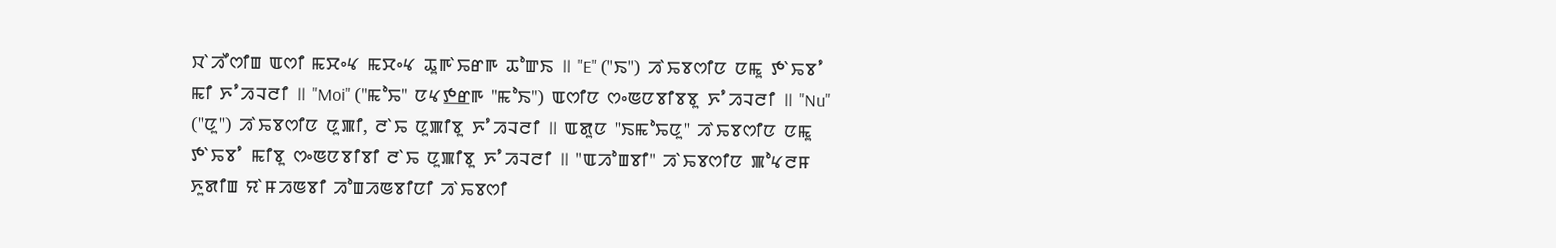ꯋꯥꯍꯩꯁꯤꯡ ꯑꯁꯤ ꯃꯆꯦꯠ ꯃꯆꯦꯠ ꯊꯨꯒꯥꯢꯔꯒ ꯊꯣꯛꯏ ꯫ "E" ("ꯏ") ꯍꯥꯢꯕꯁꯤꯅ ꯅꯃꯨ ꯇꯥꯢꯕꯪ ꯃꯤ ꯈꯪꯍꯜꯂꯤ ꯫ "Moi" ("ꯃꯣꯢ" ꯅꯠꯇ꯭ꯔꯒ "ꯃꯣꯏ") ꯑꯁꯤꯅ ꯁꯦꯟꯅꯕꯤꯕꯕꯨ ꯈꯪꯍꯜꯂꯤ ꯫ "Nu" ("ꯅꯨ") ꯍꯥꯢꯕꯁꯤꯅ ꯅꯨꯄꯤ, ꯂꯥꯢ ꯅꯨꯄꯤꯕꯨ ꯈꯪꯍꯜꯂꯤ ꯫ ꯑꯗꯨꯅ "ꯏꯃꯣꯢꯅꯨ" ꯍꯥꯢꯕꯁꯤꯅ ꯅꯃꯨ ꯇꯥꯢꯕꯪ ꯃꯤꯕꯨ ꯁꯦꯟꯅꯕꯤꯕꯤ ꯂꯥꯢ ꯅꯨꯄꯤꯕꯨ ꯈꯪꯍꯜꯂꯤ ꯫ "ꯑꯍꯣꯡꯕꯤ" ꯍꯥꯢꯕꯁꯤꯅ ꯄꯣꯠꯂꯝ ꯈꯨꯗꯤꯡ ꯌꯥꯝꯍꯟꯕꯤ ꯍꯣꯡꯍꯟꯕꯤꯅꯤ ꯍꯥꯢꯕꯁꯤ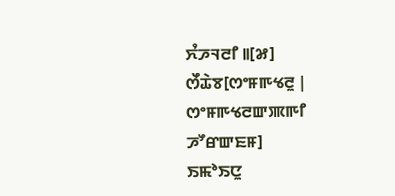ꯈꯪꯍꯜꯂꯤ ꯫[꯷]
ꯁꯩꯊꯥꯕ[ꯁꯦꯝꯒꯠꯂꯨ | ꯁꯦꯝꯒꯠꯂꯛꯄꯒꯤ ꯍꯧꯔꯛꯐꯝ]
ꯏꯃꯣꯏꯅꯨ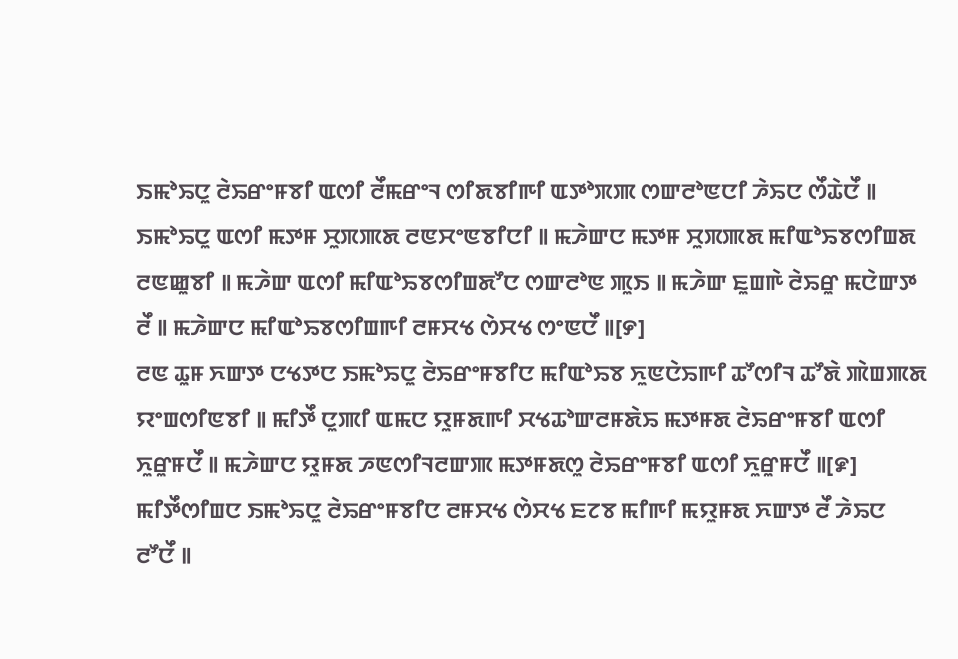ꯏꯃꯣꯢꯅꯨ ꯂꯥꯢꯔꯦꯝꯕꯤ ꯑꯁꯤ ꯂꯩꯃꯔꯦꯜ ꯁꯤꯗꯕꯤꯒꯤ ꯑꯇꯣꯞꯄ ꯁꯛꯂꯣꯟꯅꯤ ꯍꯥꯢꯅ ꯁꯩꯊꯥꯅꯩ ꯫ ꯏꯃꯣꯢꯅꯨ ꯑꯁꯤ ꯃꯇꯝ ꯆꯨꯞꯄꯗ ꯂꯟꯆꯦꯟꯕꯤꯅꯤ ꯫ ꯃꯍꯥꯛꯅ ꯃꯇꯝ ꯆꯨꯞꯄꯗ ꯃꯤꯑꯣꯢꯕꯁꯤꯡꯗ ꯂꯟꯀꯨꯕꯤ ꯫ ꯃꯍꯥꯛ ꯑꯁꯤ ꯃꯤꯑꯣꯢꯕꯁꯤꯡꯗꯧꯅ ꯁꯛꯂꯣꯟ ꯄꯨꯏ ꯫ ꯃꯍꯥꯛ ꯐꯨꯡꯒꯥ ꯂꯥꯢꯔꯨ ꯃꯅꯥꯛꯇ ꯂꯩ ꯫ ꯃꯍꯥꯛꯅ ꯃꯤꯑꯣꯢꯕꯁꯤꯡꯒꯤ ꯂꯝꯆꯠ ꯁꯥꯆꯠ ꯁꯦꯟꯅꯩ ꯫[꯸]
ꯂꯟ ꯊꯨꯝ ꯈꯛꯇ ꯅꯠꯇꯅ ꯏꯃꯣꯢꯅꯨ ꯂꯥꯢꯔꯦꯝꯕꯤꯅ ꯃꯤꯑꯣꯢꯕ ꯈꯨꯟꯅꯥꯢꯒꯤ ꯊꯧꯁꯤꯜ ꯊꯧꯗꯥ ꯄꯥꯡꯄꯗ ꯌꯦꯡꯁꯤꯟꯕꯤ ꯫ ꯃꯤꯇꯩ ꯅꯨꯄꯤ ꯑꯃꯅ ꯌꯨꯝꯗꯒꯤ ꯆꯠꯊꯣꯛꯂꯝꯗꯥꯢ ꯃꯇꯝꯗ ꯂꯥꯢꯔꯦꯝꯕꯤ ꯑꯁꯤ ꯈꯨꯔꯨꯝꯅꯩ ꯫ ꯃꯍꯥꯛꯅ ꯌꯨꯝꯗ ꯍꯟꯁꯤꯜꯂꯛꯄ ꯃꯇꯝꯗꯁꯨ ꯂꯥꯢꯔꯦꯝꯕꯤ ꯑꯁꯤ ꯈꯨꯔꯨꯝꯅꯩ ꯫[꯹]
ꯃꯤꯇꯩꯁꯤꯡꯅ ꯏꯃꯣꯢꯅꯨ ꯂꯥꯢꯔꯦꯝꯕꯤꯅ ꯂꯝꯆꯠ ꯁꯥꯆꯠ ꯐꯖꯕ ꯃꯤꯒꯤ ꯃꯌꯨꯝꯗ ꯈꯛꯇ ꯂꯩ ꯍꯥꯢꯅ ꯂꯧꯅꯩ ꯫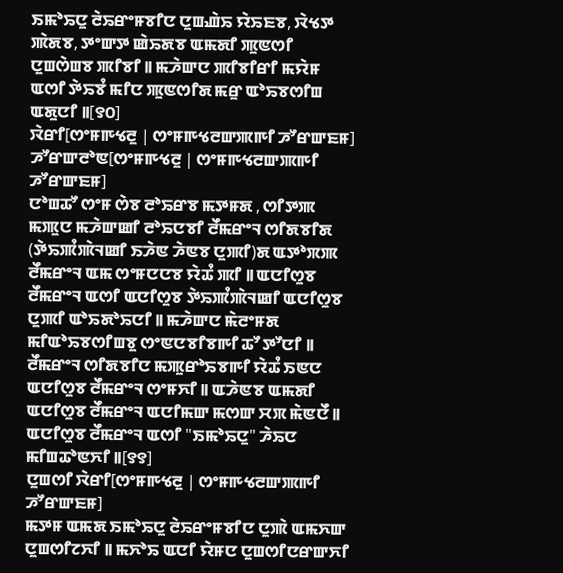ꯏꯃꯣꯢꯅꯨ ꯂꯥꯢꯔꯦꯝꯕꯤꯅ ꯅꯨꯡꯉꯥꯢ ꯌꯥꯢꯐꯕ, ꯋꯥꯠꯇ ꯄꯥꯗꯕ, ꯇꯦꯛꯇ ꯀꯥꯢꯗꯕ ꯑꯃꯗꯤ ꯄꯨꯟꯁꯤ ꯅꯨꯡꯁꯥꯡꯕ ꯄꯤꯕꯤ ꯫ ꯃꯍꯥꯛꯅ ꯄꯤꯕꯤꯔꯤ ꯃꯌꯥꯝ ꯑꯁꯤ ꯇꯥꯢꯕꯪ ꯃꯤꯅ ꯄꯨꯟꯁꯤꯗ ꯃꯔꯨ ꯑꯣꯢꯕꯁꯤꯡ ꯑꯗꯨꯅꯤ ꯫[꯱꯰]
ꯋꯥꯔꯤ[ꯁꯦꯝꯒꯠꯂꯨ | ꯁꯦꯝꯒꯠꯂꯛꯄꯒꯤ ꯍꯧꯔꯛꯐꯝ]
ꯍꯧꯔꯛꯂꯣꯟ[ꯁꯦꯝꯒꯠꯂꯨ | ꯁꯦꯝꯒꯠꯂꯛꯄꯒꯤ ꯍꯧꯔꯛꯐꯝ]
ꯅꯣꯡꯊꯧ ꯁꯦꯝ ꯁꯥꯕ ꯂꯣꯢꯔꯕ ꯃꯇꯝꯗ , ꯁꯤꯇꯄ ꯃꯄꯨꯅ ꯃꯍꯥꯛꯀꯤ ꯂꯣꯢꯅꯕꯤ ꯂꯩꯃꯔꯦꯜ ꯁꯤꯗꯕꯤꯗ (ꯇꯥꯢꯄꯪꯄꯥꯜꯀꯤ ꯏꯍꯥꯟ ꯍꯥꯟꯕ ꯅꯨꯄꯤ)ꯗ ꯑꯇꯣꯞꯄ ꯂꯩꯃꯔꯦꯜ ꯑꯃ ꯁꯦꯝꯅꯅꯕ ꯌꯥꯊꯪ ꯄꯤ ꯫ ꯑꯅꯤꯁꯨꯕ ꯂꯩꯃꯔꯦꯜ ꯑꯁꯤ ꯑꯅꯤꯁꯨꯕ ꯇꯥꯢꯄꯪꯄꯥꯜꯀꯤ ꯑꯅꯤꯁꯨꯕ ꯅꯨꯄꯤ ꯑꯣꯢꯗꯣꯢꯅꯤ ꯫ ꯃꯍꯥꯛꯅ ꯃꯥꯂꯦꯝꯗ ꯃꯤꯑꯣꯢꯕꯁꯤꯡꯕꯨ ꯁꯦꯟꯅꯕꯤꯕꯒꯤ ꯊꯧ ꯇꯧꯅꯤ ꯫ ꯂꯩꯃꯔꯦꯜ ꯁꯤꯗꯕꯤꯅ ꯃꯄꯨꯔꯣꯢꯕꯒꯤ ꯌꯥꯊꯪ ꯏꯟꯅ ꯑꯅꯤꯁꯨꯕ ꯂꯩꯃꯔꯦꯜ ꯁꯦꯝꯈꯤ ꯫ ꯑꯍꯥꯟꯕ ꯑꯃꯗꯤ ꯑꯅꯤꯁꯨꯕ ꯂꯩꯃꯔꯦꯜ ꯑꯅꯤꯃꯛ ꯃꯁꯛ ꯆꯞ ꯃꯥꯟꯅꯩ ꯫ ꯑꯅꯤꯁꯨꯕ ꯂꯩꯃꯔꯦꯜ ꯑꯁꯤ "ꯏꯃꯣꯢꯅꯨ" ꯍꯥꯢꯅ ꯃꯤꯡꯊꯣꯟꯈꯤ ꯫[꯱꯱]
ꯅꯨꯡꯁꯤ ꯋꯥꯔꯤ[ꯁꯦꯝꯒꯠꯂꯨ | ꯁꯦꯝꯒꯠꯂꯛꯄꯒꯤ ꯍꯧꯔꯛꯐꯝ]
ꯃꯇꯝ ꯑꯃꯗ ꯏꯃꯣꯢꯅꯨ ꯂꯥꯢꯔꯦꯝꯕꯤꯅ ꯅꯨꯄꯥ ꯑꯃꯈꯛ ꯅꯨꯡꯁꯤꯖꯈꯤ ꯫ ꯃꯈꯣꯢ ꯑꯅꯤ ꯌꯥꯝꯅ ꯅꯨꯡꯁꯤꯅꯔꯛꯈꯤ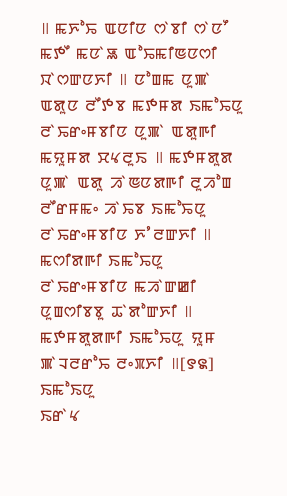꯫ ꯃꯈꯣꯢ ꯑꯅꯤꯅ ꯁꯥꯕꯤ ꯁꯥꯅꯧ ꯃꯇꯩ ꯃꯅꯥꯎ ꯑꯣꯢꯃꯤꯟꯅꯁꯤ ꯋꯥꯁꯛꯅꯈꯤ ꯫ ꯅꯣꯡꯃ ꯅꯨꯄꯥ ꯑꯗꯨꯅ ꯂꯩꯇꯕ ꯃꯇꯝꯗ ꯏꯃꯣꯢꯅꯨ ꯂꯥꯢꯔꯦꯝꯕꯤꯅ ꯅꯨꯄꯥ ꯑꯗꯨꯒꯤ ꯃꯌꯨꯝꯗ ꯆꯠꯂꯨꯏ ꯫ ꯃꯇꯝꯗꯨꯗ ꯅꯨꯄꯥ ꯑꯗꯨ ꯍꯥꯟꯅꯗꯒꯤ ꯂꯨꯍꯣꯡ ꯂꯩꯔꯝꯃꯦ ꯍꯥꯢꯕ ꯏꯃꯣꯢꯅꯨ ꯂꯥꯢꯔꯦꯝꯕꯤꯅ ꯈꯪꯂꯛꯈꯤ ꯫ ꯃꯁꯤꯗꯒꯤ ꯏꯃꯣꯢꯅꯨ ꯂꯥꯢꯔꯦꯝꯕꯤꯅ ꯃꯍꯥꯛꯀꯤ ꯅꯨꯡꯁꯤꯕꯕꯨ ꯊꯥꯗꯣꯛꯈꯤ ꯫ ꯃꯇꯝꯗꯨꯗꯒꯤ ꯏꯃꯣꯢꯅꯨ ꯌꯨꯝ ꯄꯥꯜꯂꯔꯣꯢ ꯂꯦꯞꯈꯤ ꯫[꯱꯲]
ꯏꯃꯣꯏꯅꯨ
ꯏꯔꯥꯠ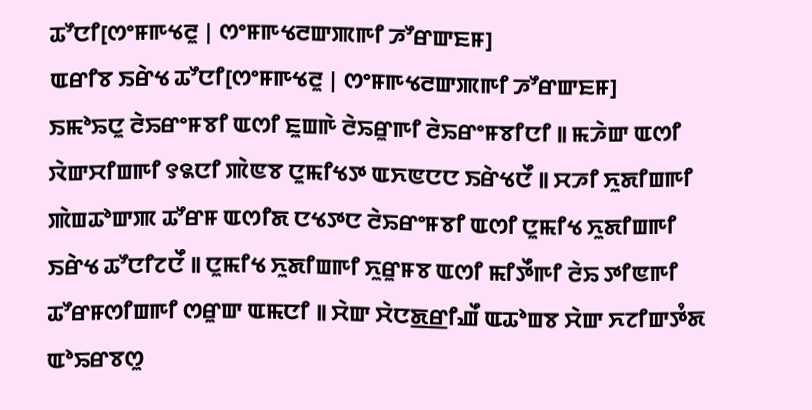ꯊꯧꯅꯤ[ꯁꯦꯝꯒꯠꯂꯨ | ꯁꯦꯝꯒꯠꯂꯛꯄꯒꯤ ꯍꯧꯔꯛꯐꯝ]
ꯑꯔꯤꯕ ꯏꯔꯥꯠ ꯊꯧꯅꯤ[ꯁꯦꯝꯒꯠꯂꯨ | ꯁꯦꯝꯒꯠꯂꯛꯄꯒꯤ ꯍꯧꯔꯛꯐꯝ]
ꯏꯃꯣꯢꯅꯨ ꯂꯥꯢꯔꯦꯝꯕꯤ ꯑꯁꯤ ꯐꯨꯡꯒꯥ ꯂꯥꯢꯔꯨꯒꯤ ꯂꯥꯢꯔꯦꯝꯕꯤꯅꯤ ꯫ ꯃꯍꯥꯛ ꯑꯁꯤ ꯋꯥꯛꯆꯤꯡꯒꯤ ꯱꯲ꯅꯤ ꯄꯥꯟꯕ ꯅꯨꯃꯤꯠꯇ ꯑꯈꯟꯅꯅ ꯏꯔꯥꯠꯅꯩ ꯫ ꯆꯍꯤ ꯈꯨꯗꯤꯡꯒꯤ ꯄꯥꯡꯊꯣꯛꯄ ꯊꯧꯔꯝ ꯑꯁꯤꯗ ꯅꯠꯇꯅ ꯂꯥꯢꯔꯦꯝꯕꯤ ꯑꯁꯤ ꯅꯨꯃꯤꯠ ꯈꯨꯗꯤꯡꯒꯤ ꯏꯔꯥꯠ ꯊꯧꯅꯤꯖꯅꯩ ꯫ ꯅꯨꯃꯤꯠ ꯈꯨꯗꯤꯡꯒꯤ ꯈꯨꯔꯨꯝꯕ ꯑꯁꯤ ꯃꯤꯇꯩꯒꯤ ꯂꯥꯢ ꯇꯤꯟꯒꯤ ꯊꯧꯔꯝꯁꯤꯡꯒꯤ ꯁꯔꯨꯛ ꯑꯃꯅꯤ ꯫ ꯆꯥꯛ ꯆꯥꯅꯗ꯭ꯔꯤꯉꯩ ꯑꯊꯣꯡꯕ ꯆꯥꯛ ꯈꯖꯤꯛꯇꯪꯗ ꯑꯣꯢꯔꯕꯁꯨ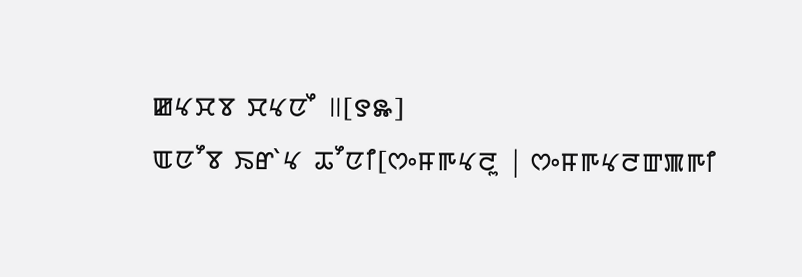ꯀꯠꯆꯕ ꯆꯠꯅꯩ ꯫[꯱꯳]
ꯑꯅꯧꯕ ꯏꯔꯥꯠ ꯊꯧꯅꯤ[ꯁꯦꯝꯒꯠꯂꯨ | ꯁꯦꯝꯒꯠꯂꯛꯄꯒꯤ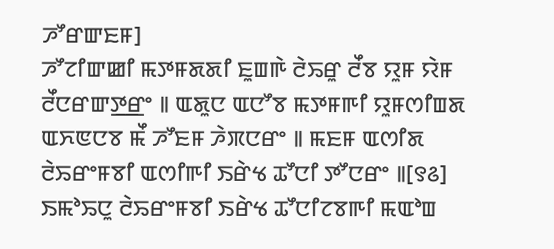ꯍꯧꯔꯛꯐꯝ]
ꯍꯧꯖꯤꯛꯀꯤ ꯃꯇꯝꯗꯗꯤ ꯐꯨꯡꯒꯥ ꯂꯥꯢꯔꯨ ꯂꯩꯕ ꯌꯨꯝ ꯌꯥꯝ ꯂꯩꯅꯔꯛꯇ꯭ꯔꯦ ꯫ ꯑꯗꯨꯅ ꯑꯅꯧꯕ ꯃꯇꯝꯒꯤ ꯌꯨꯝꯁꯤꯡꯗ ꯑꯈꯟꯅꯕ ꯃꯩ ꯍꯧꯐꯝ ꯍꯥꯞꯅꯔꯦ ꯫ ꯃꯐꯝ ꯑꯁꯤꯗ ꯂꯥꯢꯔꯦꯝꯕꯤ ꯑꯁꯤꯒꯤ ꯏꯔꯥꯠ ꯊꯧꯅꯤ ꯇꯧꯅꯔꯦ ꯫[꯱꯴]
ꯏꯃꯣꯢꯅꯨ ꯂꯥꯢꯔꯦꯝꯕꯤ ꯏꯔꯥꯠ ꯊꯧꯅꯤꯖꯕꯒꯤ ꯃꯑꯣꯡ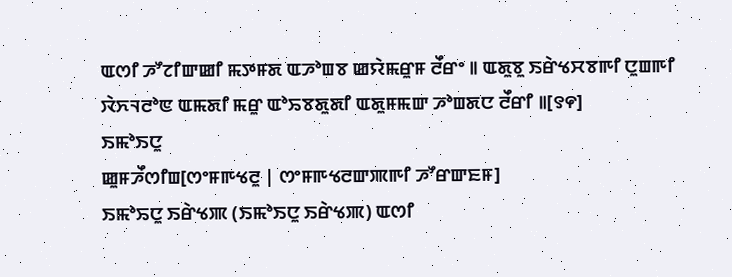ꯑꯁꯤ ꯍꯧꯖꯤꯛꯀꯤ ꯃꯇꯝꯗ ꯑꯍꯣꯡꯕ ꯀꯌꯥꯃꯔꯨꯝ ꯂꯩꯔꯦ ꯫ ꯑꯗꯨꯕꯨ ꯏꯔꯥꯠꯆꯕꯒꯤ ꯅꯨꯡꯒꯤ ꯋꯥꯈꯜꯂꯣꯟ ꯑꯃꯗꯤ ꯃꯔꯨ ꯑꯣꯢꯕꯗꯨꯗꯤ ꯑꯗꯨꯝꯃꯛ ꯍꯣꯡꯗꯅ ꯂꯩꯔꯤ ꯫[꯱꯵]
ꯏꯃꯣꯏꯅꯨ
ꯀꯨꯝꯍꯩꯁꯤꯡ[ꯁꯦꯝꯒꯠꯂꯨ | ꯁꯦꯝꯒꯠꯂꯛꯄꯒꯤ ꯍꯧꯔꯛꯐꯝ]
ꯏꯃꯣꯢꯅꯨ ꯏꯔꯥꯠꯄ (ꯏꯃꯣꯏꯅꯨ ꯏꯔꯥꯠꯄ) ꯑꯁꯤ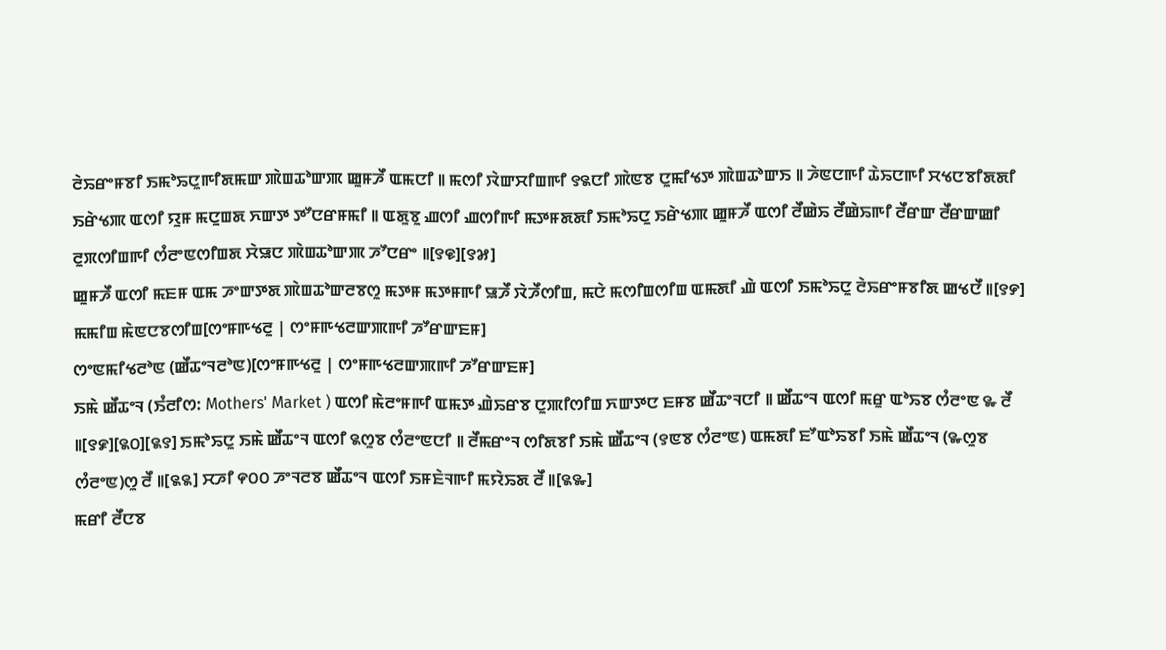ꯂꯥꯢꯔꯦꯝꯕꯤ ꯏꯃꯣꯢꯅꯨꯒꯤꯗꯃꯛ ꯄꯥꯡꯊꯣꯛꯄ ꯀꯨꯝꯍꯩ ꯑꯃꯅꯤ ꯫ ꯃꯁꯤ ꯋꯥꯛꯆꯤꯡꯒꯤ ꯱꯲ꯅꯤ ꯄꯥꯟꯕ ꯅꯨꯃꯤꯠꯇ ꯄꯥꯡꯊꯣꯛꯏ ꯫ ꯍꯥꯟꯅꯒꯤ ꯊꯥꯢꯅꯒꯤ ꯆꯠꯅꯕꯤꯗꯗꯤ ꯏꯔꯥꯠꯄ ꯑꯁꯤ ꯌꯨꯝ ꯃꯅꯨꯡꯗ ꯈꯛꯇ ꯇꯧꯅꯔꯝꯃꯤ ꯫ ꯑꯗꯨꯕꯨ ꯉꯁꯤ ꯉꯁꯤꯒꯤ ꯃꯇꯝꯗꯗꯤ ꯏꯃꯣꯢꯅꯨ ꯏꯔꯥꯠꯄ ꯀꯨꯝꯍꯩ ꯑꯁꯤ ꯂꯩꯀꯥꯢ ꯂꯩꯀꯥꯢꯒꯤ ꯂꯩꯔꯛ ꯂꯩꯔꯛꯀꯤ ꯂꯨꯞꯁꯤꯡꯒꯤ ꯁꯪꯂꯦꯟꯁꯤꯡꯗ ꯆꯥꯎꯅ ꯄꯥꯡꯊꯣꯛꯄ ꯍꯧꯅꯔꯦ ꯫[꯱꯶][꯱꯷]
ꯀꯨꯝꯍꯩ ꯑꯁꯤ ꯃꯐꯝ ꯑꯃ ꯍꯦꯛꯇꯗ ꯄꯥꯡꯊꯣꯛꯂꯕꯁꯨ ꯃꯇꯝ ꯃꯇꯝꯒꯤ ꯎꯍꯩ ꯋꯥꯍꯩꯁꯤꯡ, ꯃꯅꯥ ꯃꯁꯤꯡꯁꯤꯡ ꯑꯃꯗꯤ ꯉꯥ ꯑꯁꯤ ꯏꯃꯣꯢꯅꯨ ꯂꯥꯢꯔꯦꯝꯕꯤꯗ ꯀꯠꯅꯩ ꯫[꯱꯸]
ꯃꯃꯤꯡ ꯃꯥꯟꯅꯕꯁꯤꯡ[ꯁꯦꯝꯒꯠꯂꯨ | ꯁꯦꯝꯒꯠꯂꯛꯄꯒꯤ ꯍꯧꯔꯛꯐꯝ]
ꯁꯦꯟꯃꯤꯠꯂꯣꯟ (ꯀꯩꯊꯦꯜꯂꯣꯟ)[ꯁꯦꯝꯒꯠꯂꯨ | ꯁꯦꯝꯒꯠꯂꯛꯄꯒꯤ ꯍꯧꯔꯛꯐꯝ]
ꯏꯃꯥ ꯀꯩꯊꯦꯜ (ꯏꯪꯂꯤꯁ: Mothers' Market ) ꯑꯁꯤ ꯃꯥꯂꯦꯝꯒꯤ ꯑꯃꯇ ꯉꯥꯢꯔꯕ ꯅꯨꯄꯤꯁꯤꯡ ꯈꯛꯇꯅ ꯐꯝꯕ ꯀꯩꯊꯦꯜꯅꯤ ꯫ ꯀꯩꯊꯦꯜ ꯑꯁꯤ ꯃꯔꯨ ꯑꯣꯢꯕ ꯁꯪꯂꯦꯟ ꯳ ꯂꯩ ꯫[꯱꯹][꯲꯰][꯲꯱] ꯏꯃꯣꯢꯅꯨ ꯏꯃꯥ ꯀꯩꯊꯦꯜ ꯑꯁꯤ ꯲ꯁꯨꯕ ꯁꯪꯂꯦꯟꯅꯤ ꯫ ꯂꯩꯃꯔꯦꯜ ꯁꯤꯗꯕꯤ ꯏꯃꯥ ꯀꯩꯊꯦꯜ (꯱ꯟꯕ ꯁꯪꯂꯦꯟ) ꯑꯃꯗꯤ ꯐꯧꯑꯣꯢꯕꯤ ꯏꯃꯥ ꯀꯩꯊꯦꯜ (꯳ꯁꯨꯕ ꯁꯪꯂꯦꯟ)ꯁꯨ ꯂꯩ ꯫[꯲꯲] ꯆꯍꯤ ꯵꯰꯰ ꯍꯦꯜꯂꯕ ꯀꯩꯊꯦꯜ ꯑꯁꯤ ꯏꯝꯐꯥꯜꯒꯤ ꯃꯌꯥꯢꯗ ꯂꯩ ꯫[꯲꯳]
ꯃꯔꯤ ꯂꯩꯅꯕ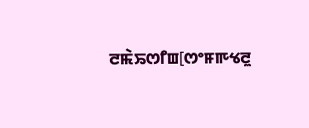ꯂꯃꯥꯢꯁꯤꯡ[ꯁꯦꯝꯒꯠꯂꯨ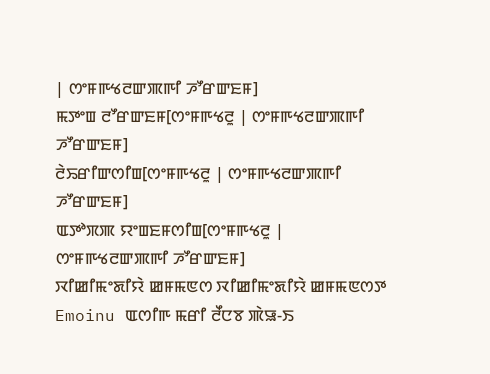| ꯁꯦꯝꯒꯠꯂꯛꯄꯒꯤ ꯍꯧꯔꯛꯐꯝ]
ꯃꯇꯦꯡ ꯂꯧꯔꯛꯐꯝ[ꯁꯦꯝꯒꯠꯂꯨ | ꯁꯦꯝꯒꯠꯂꯛꯄꯒꯤ ꯍꯧꯔꯛꯐꯝ]
ꯂꯥꯢꯔꯤꯛꯁꯤꯡ[ꯁꯦꯝꯒꯠꯂꯨ | ꯁꯦꯝꯒꯠꯂꯛꯄꯒꯤ ꯍꯧꯔꯛꯐꯝ]
ꯑꯇꯣꯞꯄ ꯌꯦꯡꯐꯝꯁꯤꯡ[ꯁꯦꯝꯒꯠꯂꯨ | ꯁꯦꯝꯒꯠꯂꯛꯄꯒꯤ ꯍꯧꯔꯛꯐꯝ]
ꯋꯤꯀꯤꯃꯦꯗꯤꯌꯥ ꯀꯝꯃꯟꯁ ꯋꯤꯀꯤꯃꯦꯗꯤꯌꯥ ꯀꯝꯃꯟꯁꯇ Emoinu ꯑꯁꯤꯒ ꯃꯔꯤ ꯂꯩꯅꯕ ꯄꯥꯎ-ꯏ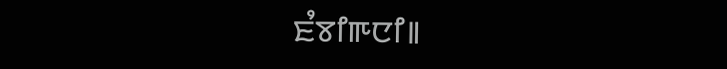ꯐꯪꯕꯤꯒꯅꯤ꯫